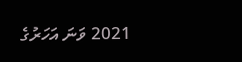2021 ވަނަ އަހަރުގެ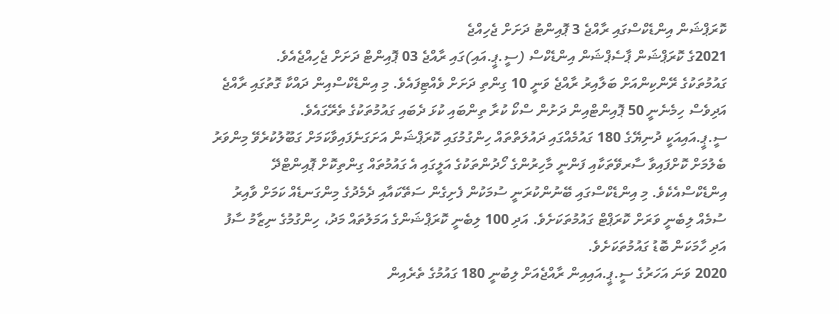ކޮރަޕްޝަން އިންޑެކްސްގައި ރާއްޖެ 3 ޕޮއިންޓު ދަށަށް ޖެހިއްޖެ
2021ގެ ކޮރަޕްޝަން ޕާސެޕްޝަން އިންޑެކްސް (ސީ.ޕީ.އައި)ގައި ރާއްޖެ 03 ޕޮއިންޓް ދަށަށް ޖެހިއްޖެއެވެ.
ގައުމުތަކުގެ ރޭންކިންއަށް ބަލާއިރު ރާއްޖެ ވަނީ 10 ގިންތި ދަށަށް ވެއްޓިފައެވެ. މި އިންޑެކްސްއިން ދައްކާ ގޮތުގައި ރާއްޖެ އަދިވެސް ހިމެނެނީ 50 ޕޮއިންޓްއިން ދަށުން ސްކޯ ކުރާ ތިންބައި ކުޅަ ދެބައި ގައުމުތަކުގެ ތެރޭގައެވެ.
ސީ.ޕީ.އައިއަކީ ދުނިޔޭގެ 180 ގައުމެއްގައި ދައުލަތްތައް ހިންގުމުގައި ކޮރަޕްޝަން އަށަގަނެފައިވާކަމަށް ގަބޫލުކުރެވޭ މިންވަރު ބެލުމަށް ކޮށްފައިވާ ސާރވޭތަކާއި ފަންނީ މާހިރުންގެ ހޯދުންތަކުގެ އަލީގައި އެ ގައުމުތައް ގިންތިކޮށް ޕޮއިންޓްދޭ އިންޑެކްސްއެކެވެ. މި އިންޑެކްސްގައި ބޭނުންކުރަނީ ސުމަކުން ފެށިގެން ސަތޭކައާއި ދެމެދުގެ މިންގަނޑެއް ކަމަށް ވާއިރު ސުމެއް ލިބެނީ ވަރަށް ކޮރަޕްޓް ގައުމުތަކަށެވެ. އަދި 100 ލިބެނީ ކޮރަޕްޝަންގެ އަމަލުތައް މަދު، ހިންގުމުގެ ނިޒާމު ސާފު އަދި ހާމަކަން ބޮޑު ގައުމުތަކަށެވެ.
2020 ވަނަ އަހަރުގެ ސީ.ޕީ.އައިއިން ރާއްޖެއަށް ލިބުނީ 180 ގައުމުގެ ތެރެއިން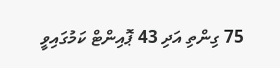75 ގިންތި އަދި 43 ޕޮއިންޓް ކަމުގައިވީ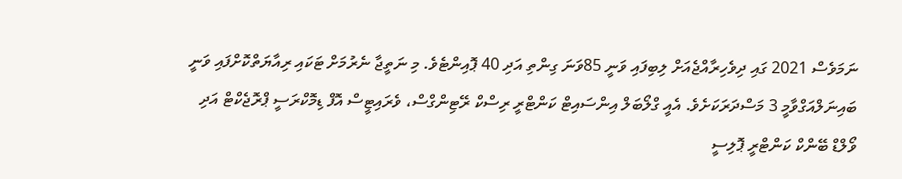ނަމަވެސް 2021 ގައި ދިވެހިރާއްޖެއަށް ލިބިފައި ވަނީ 85ވަނަ ގިންތި އަދި 40 ޕޮއިންޓެވެ. މި ނަތީޖާ ނެރުމަށް ޓަކައި ރިއާޔަތްކޮށްފައި ވަނީ ބައިނަލްއަގްވާމީ 3 މަސްދަރަކަށެވެ. އެއީ ގްލޯބަލް އިންސައިޓް ކަންޓްރީ ރިސްކް ރޭޓިންގްސް، ވެރައިޓީސް އޮފް ޑިމޮކްރަސީ ޕްރޮޖެކްޓް އަދި ވޯލްޑް ބޭންކް ކަންޓްރީ ޕޮލިސީ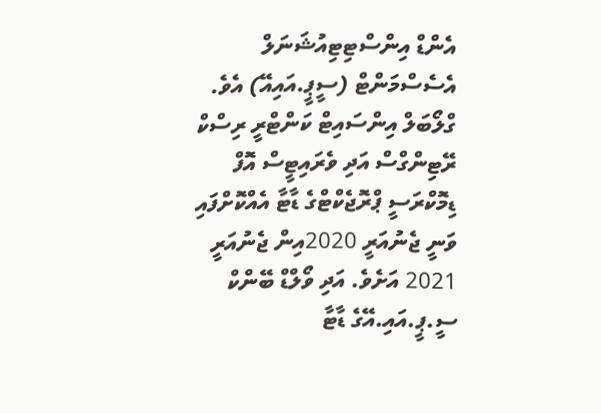އެންޑް އިންސްޓިޓިއުޝަނަލް އެސެސްމަންޓް (ސީޕީ.އައިއޭ) އެވެ.
ގްލޯބަލް އިންސައިޓް ކަންޓްރީ ރިސްކް ރޭޓިންގްސް އަދި ވެރައިޓީސް އޮފް ޑިމޮކްރަސީ ޕްރޮޖެކްޓްގެ ޑާޓާ އެއްކޮށްފައި ވަނީ ޖެނުއަރީ 2020އިން ޖެނުއަރީ 2021 އަށެވެ. އަދި ވޯލްޑް ބޭންކް ސީ.ޕީ.އައި.އޭގެ ޑާޓާ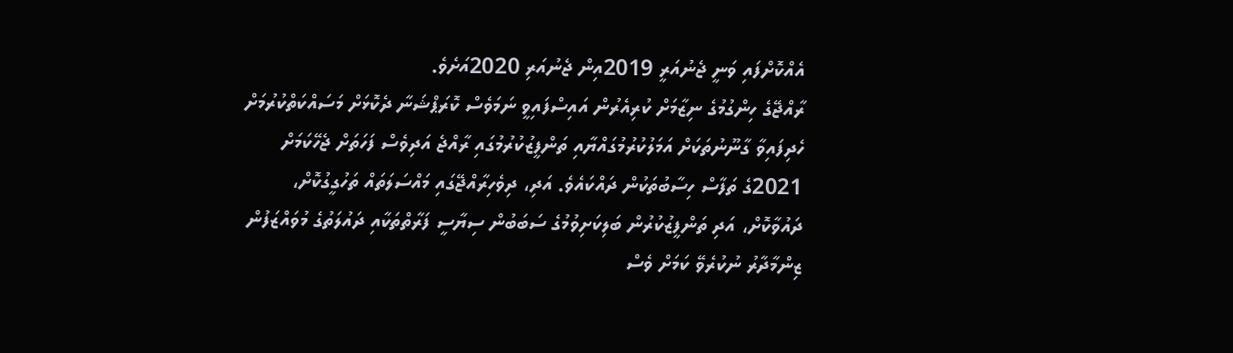އެއްކޮށްފައި ވަނީ ޖެނުއަރީ 2019އިން ޖެނުއަރި 2020އަށެވެ.
ރާއްޖޭގެ ހިންގުމުގެ ނިޒާމަށް ކުރިއެރުން އައިސްފައިވީ ނަމަވެސް ކޮރަޕްޝަނާ ދެކޮޅަށް މަސައްކަތްކުރުމަށް ހެދިފައިވާ ގާނޫނުތަކަށް އަމަލުކުރުމުގައްޔާއި ތަންފީޒުކުރުމުގައި ރާއްޖެ އަދިވެސް ފަހަތަށް ޖެހޭކަމަށް 2021ގެ ތަފާސް ހިސާބުތަކުން ދައްކައެވެ. އަދި، ދިވެހިރާއްޖޭގައި މައްސަލަތައް ތަހުގީގުކޮށް، ދައުވާކޮށް، އަދި ތަންފީޒުކުރުން ބަލިކަށިވުމުގެ ސަބަބުން ސިޔާސީ ފަރާތްތަކާއި ދައުލަތުގެ މުވައްޒަފުން ޒިންމާދާރު ނުކުރެވޭ ކަމަށް ވެސް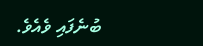ބުނެފައި ވެއެވެ.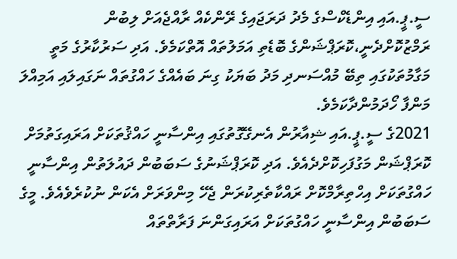ސީ.ޕީ.އައި އިންޑެކްސްގެ މެދު ދަރަޖައިގެ ރޭންކެއް ރާއްޖެއަށް ލިބުން ރަމްޒުކޮށްދެނީ،ކޮރަޕްޝަންގެ ބޮޑެތި އަމަލުތައް އޮތްކަމެވެ. އަދި ސަރުކާރުގެ މަތީ މަގާމުތަކުގައި ތިބޭ މުއްސަނދި މަދު ބަޔަކު ގިނަ ބައެއްގެ ހައްގުތައް ނަގައިލައި އަމިއްލަ މަންފާ ހޯދަމުންދާކަމެވެ.
2021ގެ ސީ.ޕީ.އައި ޝިއާރުން އެނގޭގޮތުގައި އިންސާނީ ހައްޤުތަކަށް އަރައިގަތުމަށް ކޮރަޕްޝަން މަގުފަހިކޮށްދެއެވެ. އަދި ކޮރަޕްޝަނުގެ ސަބަބުން ދައުލަތުން އިންސާނީ ހައްގުތަކަށް އިހްތިރާމްކޮށް ރައްކާތެރިކުރަން ޖެހޭ މިންވަރަށް އެކަން ނުކުރެވެއެވެ. މީގެ ސަބަބުން އިންސާނީ ހައްގުތަކަށް އަރައިގަންނަ ފަރާތްތައް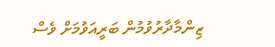ޒިންމާދާރުވުމުން ބަރީއަވުމަށް ވެސް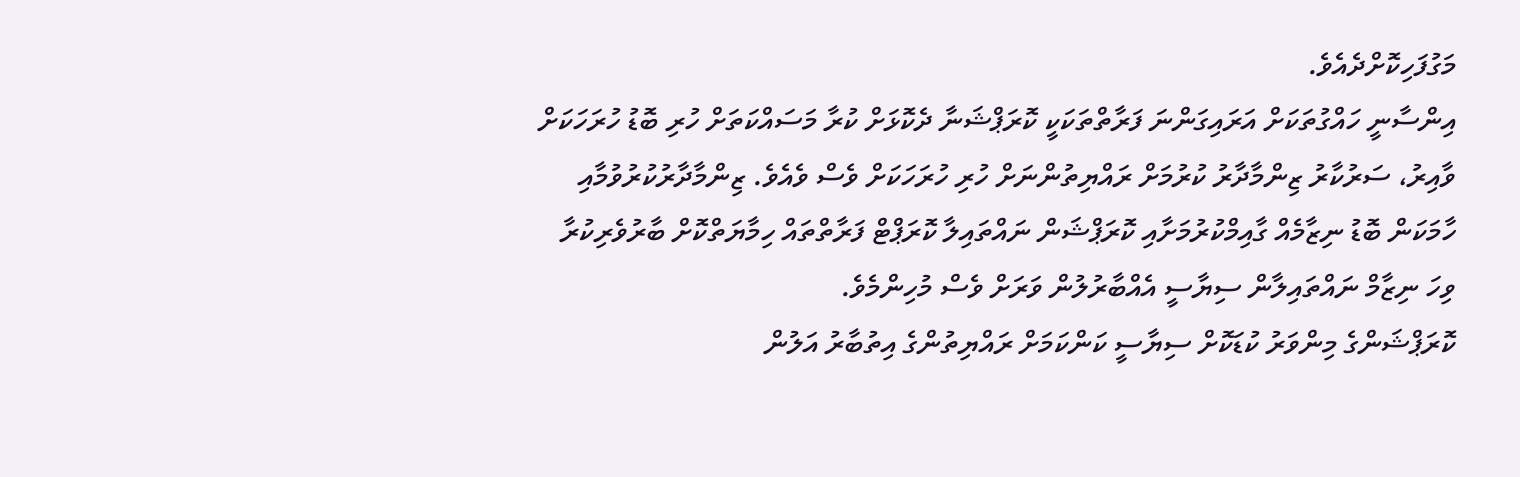މަގުފަހިކޮށްދެއެވެ.
އިންސާނީ ހައްގުތަކަށް އަރައިގަންނަ ފަރާތްތަކަކީ ކޮރަޕްޝަނާ ދެކޮޅަށް ކުރާ މަސައްކަތަށް ހުރި ބޮޑު ހުރަހަކަށް ވާއިރު، ސަރުކާރު ޒިންމާދާރު ކުރުމަށް ރައްޔިތުންނަށް ހުރި ހުރަހަކަށް ވެސް ވެއެވެ. ޒިންމާދާރުކުރުވުމާއި ހާމަކަން ބޮޑު ނިޒާމެއް ގާއިމްކުރުމަށާއި ކޮރަޕްޝަން ނައްތައިލާ ކޮރަޕްޓް ފަރާތްތައް ހިމާޔަތްކޮށް ބާރުވެރިކުރާ ވިހަ ނިޒާމް ނައްތައިލާން ސިޔާސީ އެއްބާރުލުން ވަރަށް ވެސް މުހިންމެވެ.
ކޮރަޕްޝަންގެ މިންވަރު ކުޑަކޮށް ސިޔާސީ ކަންކަމަށް ރައްޔިތުންގެ އިތުބާރު އަލުން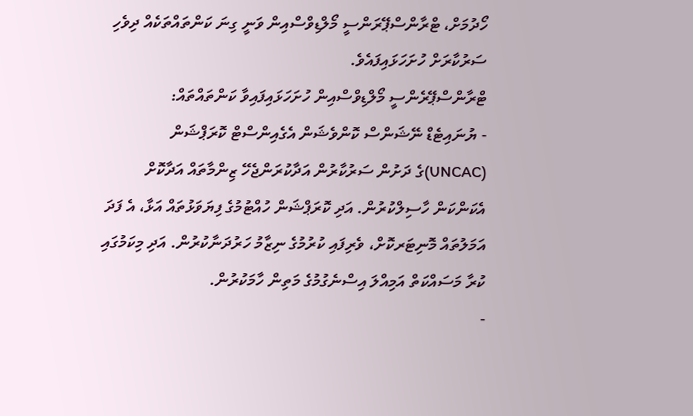ހޯދުމަށް، ޓްރާންސްޕޭރަންސީ މޯލްޑިވްސްއިން ވަނީ ގިނަ ކަންތައްތަކެއް ދިވެހި ސަރުކާރަށް ހުށަހަޅައިފައެވެ.
ޓްރާންސްޕޭރެންސީ މޯލްޑިވްސްއިން ހުށަހަޅައިފައިވާ ކަންތައްތައް:
- ޔުނައިޓެޑް ނޭޝަންސް ކޮންވެޝަން އެގެއިންސްޓް ކޮރަޕްޝަން (UNCAC)ގެ ދަށުން ސަރުކާރުން އަދާކުރަންޖެހޭ ޒިންމާތައް އަދާކޮށް އެކަންކަން ހާސިލްކުރުން. އަދި ކޮރަޕްޝަން ހުއްޓުމުގެ ފިޔަވަޅުތައް އަޅާ، އެ ފަދަ އަމަލުތައް މޮނިޓަރކޮށް، ވެރިފައި ކުރުމުގެ ނިޒާމު ހަރުދަނާކުރުން. އަދި މިކަމުގައި ކުރާ މަސައްކަތް އަމިއްލަ އިސްނެގުމުގެ މަތިން ހާމަކުރުން.
-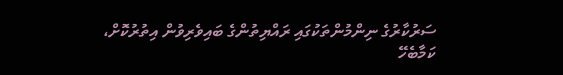ސަރުކާރުގެ ނިންމުންތަކުގައި ރައްޔިތުންގެ ބައިވެރިވުން އިތުރުކޮށް، ކަމާބެހޭ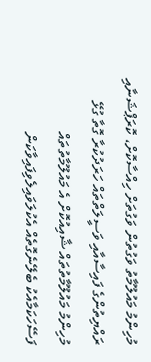މުހިންމު މައުލޫމާތު ވަގުތުން ވަގުތަށް ހިއްސާކޮށް، ކޮރަޕްޝަނާއި ރައްޔިތުންގެ ފައިސާއާއި ވަސީލަތްތައް ހަރަދުކުރާ ގޮތާ ގުޅޭ މުހިންމު މައުލޫމާތުތައް ޝާއިއުކޮށް އެ މައުލޫމާތުތައް ފަސޭހަކަމާއެކު ބެލޭނެގޮތެއް އެކުލަވައިލެވިފައިވާކަން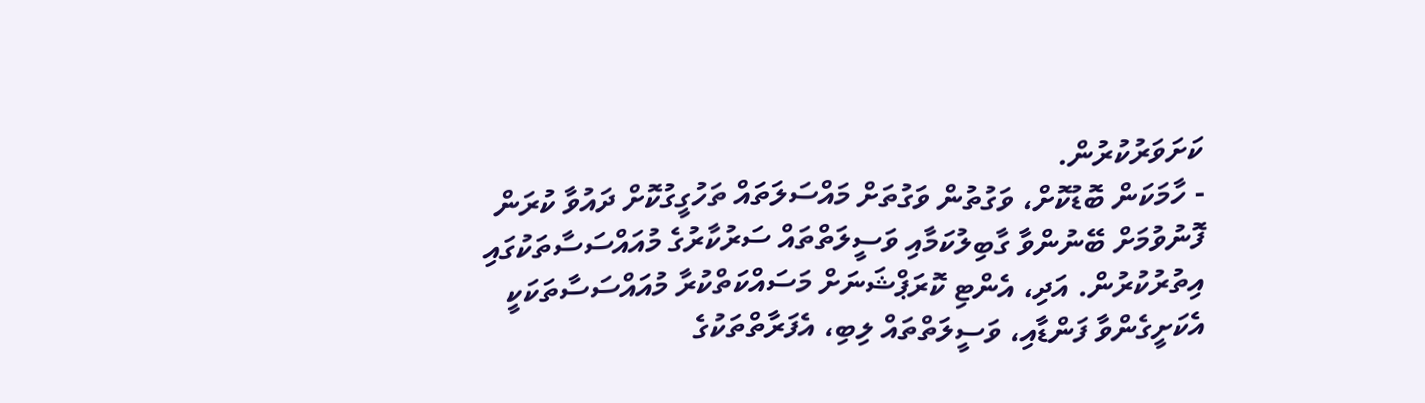ކަށަވަރުކުރުން.
- ހާމަކަން ބޮޑުކޮށް، ވަގުތުން ވަގުތަށް މައްސަލަތައް ތަހުގީގުކޮށް ދައުވާ ކުރަން ފޮނުވުމަށް ބޭނުންވާ ގާބިލުކަމާއި ވަސީލަތްތައް ސަރުކާރުގެ މުއައްސަސާތަކުގައި އިތުރުކުރުން. އަދި، އެންޓި ކޮރަޕްޝަނަށް މަސައްކަތްކުރާ މުއައްސަސާތަކަކީ އެކަށީގެންވާ ފަންޑާއި، ވަސީލަތްތައް ލިބި، އެފަރާތްތަކުގެ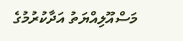މަސްއޫލިއްޔަތު އަދާކުރުމުގެ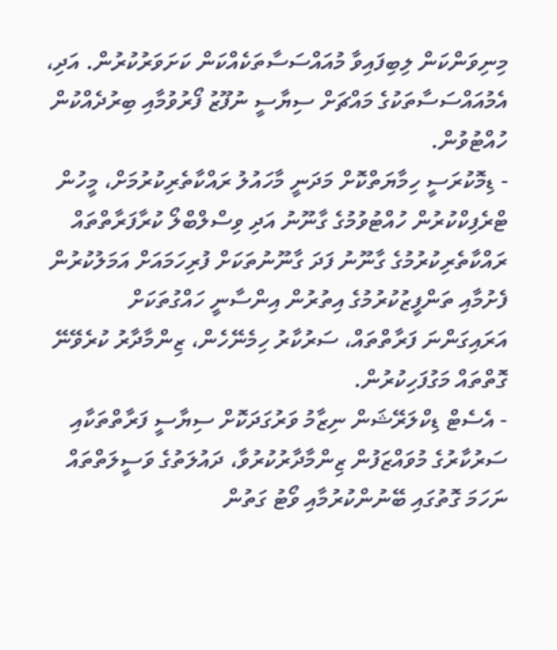މިނިވަންކަން ލިބިފައިވާ މުއައްސަސާތަކެއްކަން ކަށަވަރުކުރުން. އަދި، އެމުއައްސަސާތަކުގެ މައްޗަށް ސިޔާސީ ނުފޫޒު ފޯރުވުމާއި ބިރުދެއްކުން ހުއްޓުވުން.
- ޑިމޮކުރަސީ ހިމާޔަތްކޮށް މަދަނީ މާހައުލު ރައްކާތެރިކުރުމަށް، މީހުން ޓްރެފިކްކުރުން ހުއްޓުވުމުގެ ގާނޫނު އަދި ވިސްލްބްލޯ ކުރާފަރާތްތައް ރައްކާތެރިކުރުމުގެ ގާނޫނު ފަދަ ގާނޫނުތަކަށް ފުރިހަމައަށް އަމަލުކުރުން ފެށުމާއި ތަންފީޒުކުރުމުގެ އިތުރުން އިންސާނީ ހައްގުތަކަށް އަރައިގަންނަ ފަރާތްތައް، ސަރުކާރު ހިމެނޭހެން، ޒިންމާދާރު ކުރެވޭނޭ ގޮތްތައް މަގުފަހިކުރުން.
- އެސެޓް ޑިކްލަރޭޝަން ނިޒާމު ވަރުގަދަކޮށް ސިޔާސީ ފަރާތްތަކާއި ސަރުކާރުގެ މުވައްޒަފުން ޒިންމާދާރުކުރުވާ، ދައުލަތުގެ ވަސީލަތްތައް ނަހަމަ ގޮތުގައި ބޭނުންކުރުމާއި ވޯޓު ގަތުން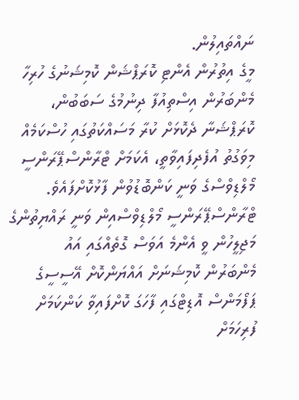ނައްތައިލުން.
މީގެ އިތުރުން އެންޓި ކޮރަޕްޝަން ކޮމިޝަނުގެ ހުރިހާ މެންބަރުން އިސްތިއުފާ ދިނުމުގެ ސަބަބުން، ކޮރަޕްޝަނާ ދެކޮޅަށް ކުރާ މަސައްކަތުގައި ހުސްކަމެއް މިވަގުތު އުފެދިފައިވާތީ، އެކަމަށް ޓްރާންސްޕޭރަންސީ މޯލްޑިވްސްގެ ވަނީ ކަންބޮޑުވުން ފާޅުކޮށްފައެވެ.
ޓްރާންސްޕޭރަންސީ މޯލްޑިވްސްއިން ވަނީ ރައްޔިތުންގެ މަޖިލީހުން ވީ އެންމެ އަވަސް ގޮތެއްގައި އައު މެންބަރުން ކޮމިޝަނަށް އައްޔަންކޮށް އޭސީސީގެ ޕަފޯމަންސް އޮޑިޓްގައި ފާހަގަ ކޮށްފައިވާ ކަންކަމަށް ފުރިހަމަށް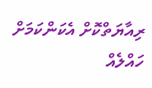ރިއާޔަތްކޮށް އެކަންކަމަށް ހައްލެއް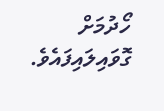ހޯދުމަށް ގޮވައިލައިފައެވެ.